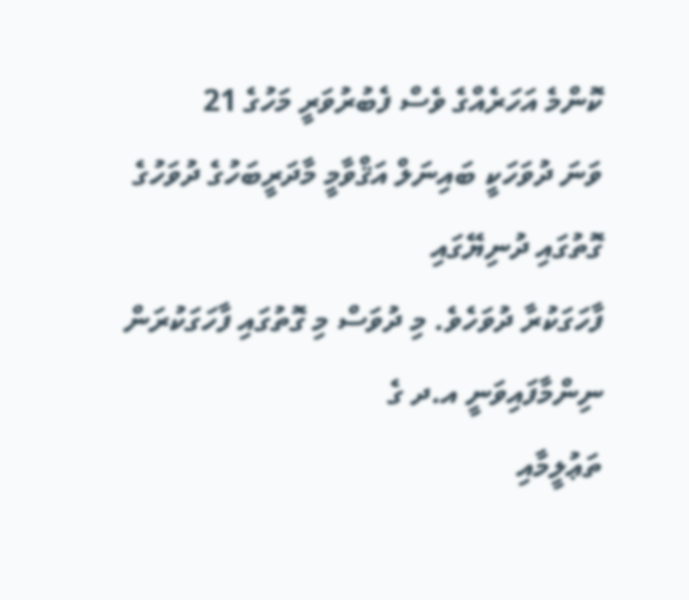ކޮންމެ އަހަރެއްގެ ވެސް ފެބުރުވަރީ މަހުގެ 21
ވަނަ ދުވަހަކީ ބައިނަލް އަޤްވާމީ މާދަރީބަހުގެ ދުވަހުގެ ގޮތުގައި ދުނިޔޭގައި
ފާހަގަކުރާ ދުވަހެވެ. މި ދުވަސް މި ގޮތުގައި ފާހަގަކުރަން ނިންމާފައިވަނީ އ.ދ ގެ
ތަޢުލީމާއި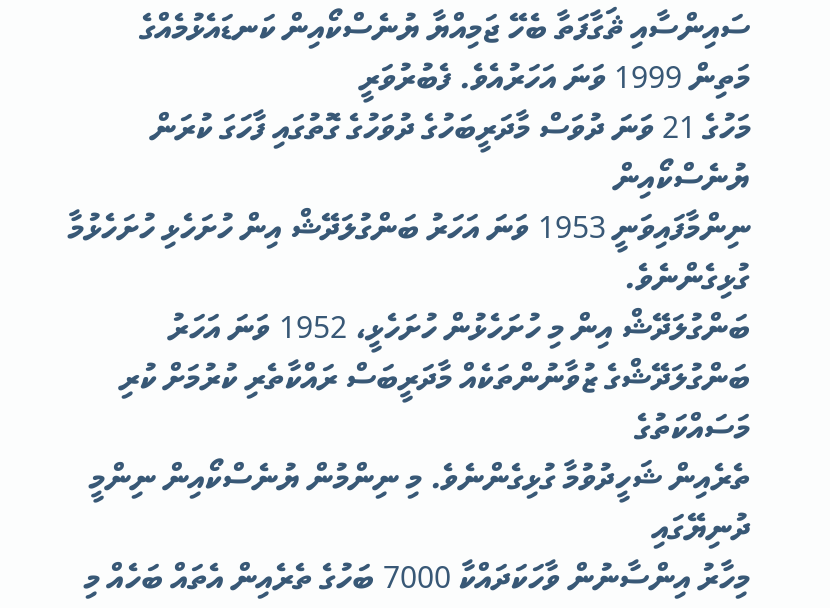ސައިންސާއި ޘަގާފަތާ ބެހޭ ޖަމިއްޔާ ޔުނެސްކޯއިން ކަނޑައެޅުމެއްގެ
މަތިން 1999 ވަނަ އަހަރުއެވެ. ފެބުރުވަރީ
މަހުގެ 21 ވަނަ ދުވަސް މާދަރީބަހުގެ ދުވަހުގެ ގޮތުގައި ފާހަގަ ކުރަން ޔުނެސްކޯއިން
ނިންމާފައިވަނީ 1953 ވަނަ އަހަރު ބަންގުލަދޭޝް އިން ހުށަހެޅި ހުށަހެޅުމާ ގުޅިގެންނެވެ.
ބަންގުލަދޭޝް އިން މި ހުށަހެޅުން ހުށަހެޅީ، 1952 ވަނަ އަހަރު
ބަންގުލަދޭޝްގެ ޒުވާނުންތަކެއް މާދަރީބަސް ރައްކާތެރި ކުރުމަށް ކުރި މަސައްކަތުގެ
ތެރެއިން ޝަހީދުވުމާ ގުޅިގެންނެވެ. މި ނިންމުން ޔުނެސްކޯއިން ނިންމީ ދުނިޔޭގައި
މިހާރު އިންސާނުން ވާހަކަދައްކާ 7000 ބަހުގެ ތެރެއިން އެތައް ބަހެއް މި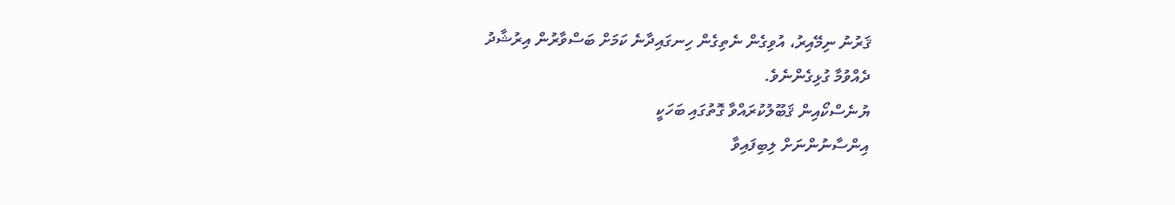ޤަރުނު ނިމޭއިރު، އުވިގެން ނެތިގެން ހިނގައިދާނެ ކަމަށް ބަސްވާރުން އިރުޝާދު
ދެއްވުމާ ގުޅިގެންނެވެ.
ޔުނެސްކޯއިން ޤަބޫލުކުރައްވާ ގޮތުގައި ބަހަކީ
އިންސާނުންނަށް ލިބިފައިވާ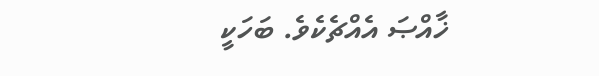ޚާއްޞަ އެއްޗެކެވެ. ބަހަކީ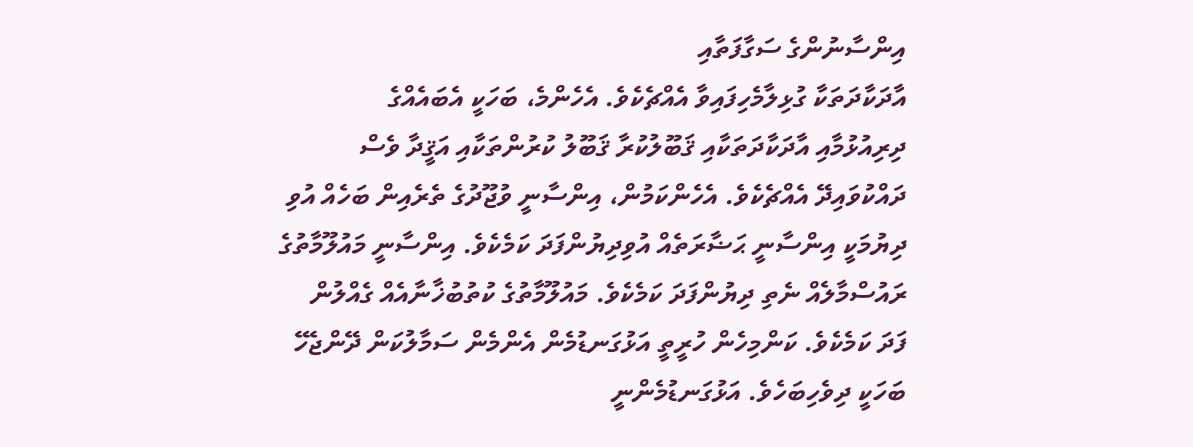އިންސާނުންގެ ސަގާފަތާއި
އާދަކާދަތަކާ ގުޅިލާމެހިފައިވާ އެއްޗެކެވެ. އެހެންމެ، ބަހަކީ އެބައެއްގެ
ދިރިއުޅުމާއި އާދަކާދަތަކާއި ޤަބޫލުކުރާ ޤަބޫލު ކުރުންތަކާއި އަޤީދާ ވެސް
ދައްކުވައިދޭ އެއްޗެކެވެ. އެހެންކަމުން، އިންސާނީ ވުޖޫދުގެ ތެރެއިން ބަހެއް އުވި
ދިޔުމަކީ އިންސާނީ ޙަޟާރަތެއް އުވިދިޔުންފަދަ ކަމެކެވެ. އިންސާނީ މައުލޫމާތުގެ
ރައުސްމާލެއް ނެތި ދިޔުންފަދަ ކަމެކެވެ. މައުލޫމާތުގެ ކުތުބުޚާނާއެއް ގެއްލުން
ފަދަ ކަމެކެވެ. ކަންމިހެން ހުރީތީ އަޅުގަނޑުމެން އެންމެން ސަމާލުކަން ދޭންޖެހޭ
ބަހަކީ ދިވެހިބަހެވެ. އަޅުގަނޑުމެންނީ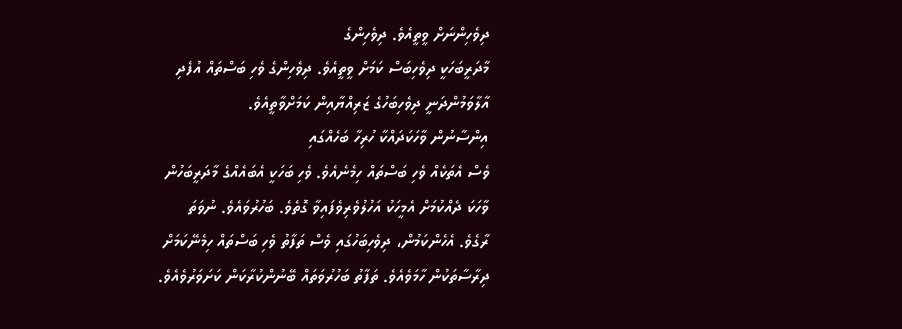ދިވެހިންނަށް ވީތީއެވެ. ދިވެހިންގެ
މާދަރީބަހަކީ ދިވެހިބަސް ކަމަށް ވީތީއެވެ. ދިވެހިންގެ ވެހި ބަސްތައް އުފެދި
އާލާވަމުންދަނީ ދިވެހިބަހުގެ ޒަރިއްޔާއިން ކަމަށްވާތީއެވެ.
އިންސާނުން ވާހަކަދައްކާ ހުރިހާ ބަހެއްގައި
ވެސް އެތަކެއް ވެހި ބަސްތައް ހިމެނެއެވެ. ވެހި ބަހަކީ އެބައެއްގެ މާދަރީބަހުން
ވާހަކަ ދެއްކުމަށް އެމީހަކު އަހުލުވެރިވެފައިވާ ގޮތެވެ. ބަހުރުވައެވެ. ނުވަތަ
ރާގެވެ. އެހެންކަމުން، ދިވެހިބަހުގައި ވެސް ތަފާތު ވެހި ބަސްތައް ހިމެނޭކަމަށް
ދިރާސާތަކުން ހާމަވެއެވެ. ތަފާތު ބަހުރުވަތައް ބޭނުންކުރާކަން ކަށަވަރުވެއެވެ.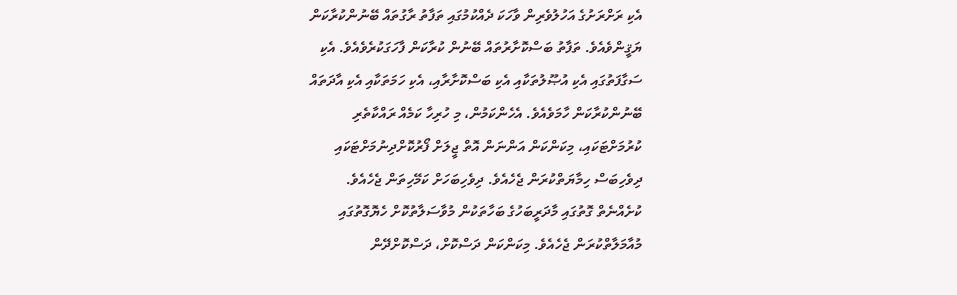އެކި ރަށްރަށުގެ އަހުލުވެރިން ވާހަކަ ދެއްކުމުގައި ތަފާތު ރާގުތައް ބޭނުންކުރާކަން
ޔަޤީންވެއެވެ. ތަފާތު ބަސްކޮށާރުތައް ބޭނުން ކުރާކަން ފާހަގަކުރެވެއެވެ. އެކި
ސަގާފަތުގައި އެކި އުޞޫލުތަކާއި އެކި ބަސްކޮށާރާއި، އެކި ހަމަތަކާއި އެކި އާދަތައް
ބޭނުންކުރާކަން ހާމަވެއެވެ. އެހެންކަމުން، މި ހުރިހާ ކަމެއް ރައްކާތެރި
ކުރުމަށްޓަކައި، މިކަންކަން އަންނަން އޮތް ޖީލަށް ފޯރުކޮށްދިނުމަށްޓަކައި
ދިވެހިބަސް ހިމާޔަތްކުރަން ޖެހެއެވެ. ދިވެހިބަހަށް ކަމޭހިތަން ޖެހެއެވެ.
ކުށެއްނެތް ގޮތުގައި މާދަރީބަހުގެ ބަހާތަކުން މުވާސަލާތުކޮށް ހެޔޮގޮތުގައި
މުއާމަލާތްކުރަން ޖެހެއެވެ. މިކަންކަން ދަސްކޮށް، ދަސްކޮށްދޭން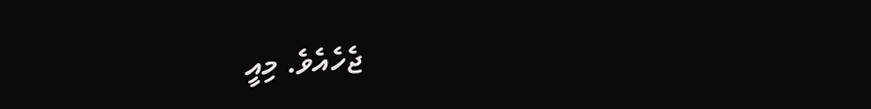ޖެހެއެވެ. މިއީ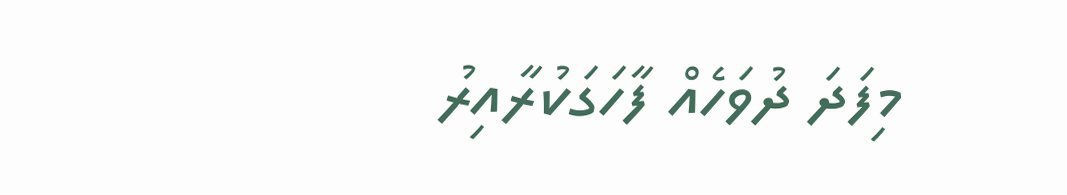މިފަދަ ދުވަހެއް ފާހަގަކުރާއިރު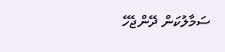ސަމާލުކަން ދޭންޖެހޭ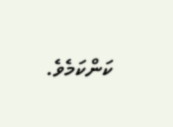ކަންކަމެވެ.